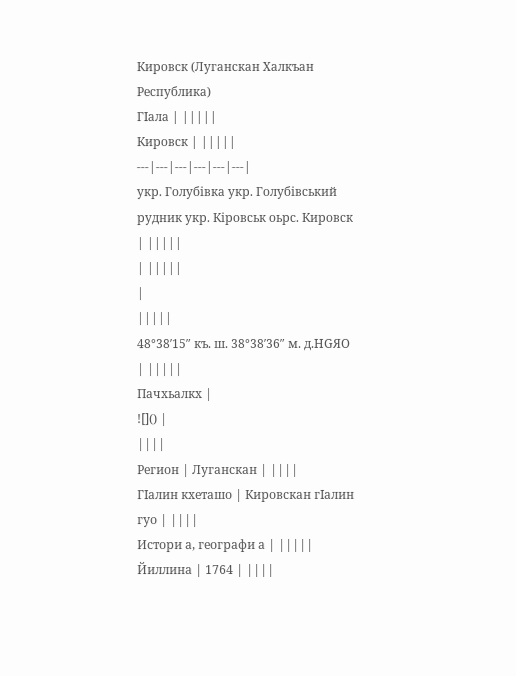Кировск (Луганскан Халкъан Республика)
ГӀала | |||||
Кировск | |||||
---|---|---|---|---|---|
укр. Голубівка укр. Голубівський рудник укр. Кіровськ оьрс. Кировск | |||||
| |||||
|
|||||
48°38′15″ къ. ш. 38°38′36″ м. д.HGЯO | |||||
Пачхьалкх |
![]() |
||||
Регион | Луганскан | ||||
ГӀалин кхеташо | Кировскан гӀалин гуо | ||||
Истори а, географи а | |||||
Йиллина | 1764 | ||||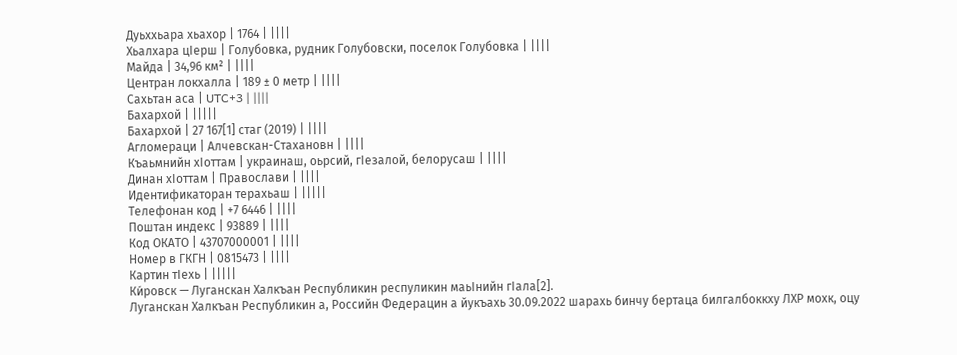Дуьххьара хьахор | 1764 | ||||
Хьалхара цӀерш | Голубовка, рудник Голубовски, поселок Голубовка | ||||
Майда | 34,96 км² | ||||
Центран локхалла | 189 ± 0 метр | ||||
Сахьтан аса | UTC+3 | ||||
Бахархой | |||||
Бахархой | 27 167[1] стаг (2019) | ||||
Агломераци | Алчевскан-Стахановн | ||||
Къаьмнийн хӀоттам | украинаш, оьрсий, гӀезалой, белорусаш | ||||
Динан хӀоттам | Православи | ||||
Идентификаторан терахьаш | |||||
Телефонан код | +7 6446 | ||||
Поштан индекс | 93889 | ||||
Код ОКАТО | 43707000001 | ||||
Номер в ГКГН | 0815473 | ||||
Картин тӀехь | |||||
Ки́ровск — Луганскан Халкъан Республикин респуликин маьӀнийн гӀала[2].
Луганскан Халкъан Республикин а, Российн Федерацин а йукъахь 30.09.2022 шарахь бинчу бертаца билгалбоккху ЛХР мохк, оцу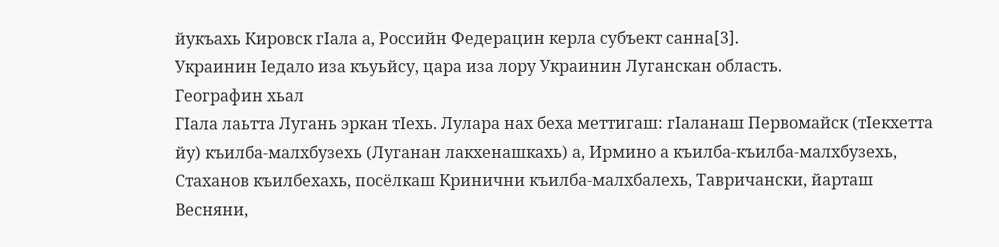йукъахь Кировск гӀала а, Российн Федерацин керла субъект санна[3].
Украинин Ӏедало иза къуьйсу, цара иза лору Украинин Луганскан область.
Географин хьал
ГӀала лаьтта Лугань эркан тӀехь. Лулара нах беха меттигаш: гӀаланаш Первомайск (тӀекхетта йу) къилба-малхбузехь (Луганан лакхенашкахь) а, Ирмино а къилба-къилба-малхбузехь, Стаханов къилбехахь, посёлкаш Кринични къилба-малхбалехь, Тавричански, йарташ Весняни,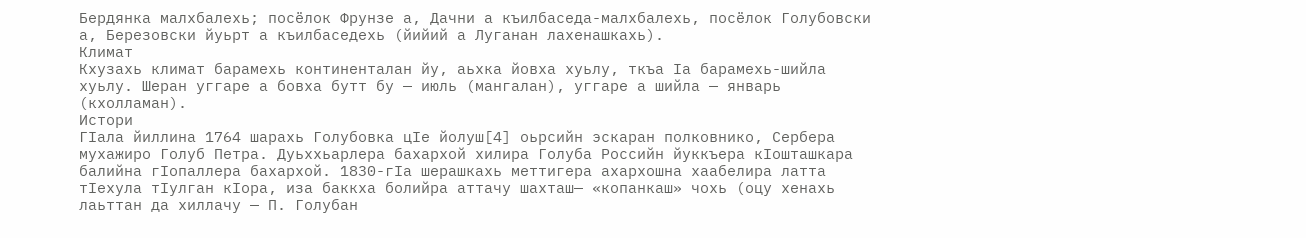Бердянка малхбалехь; посёлок Фрунзе а, Дачни а къилбаседа-малхбалехь, посёлок Голубовски а, Березовски йуьрт а къилбаседехь (йийий а Луганан лахенашкахь).
Климат
Кхузахь климат барамехь континенталан йу, аьхка йовха хуьлу, ткъа Ӏа барамехь-шийла хуьлу. Шеран уггаре а бовха бутт бу — июль (мангалан), уггаре а шийла — январь (кхолламан).
Истори
ГӀала йиллина 1764 шарахь Голубовка цӀе йолуш[4] оьрсийн эскаран полковнико, Сербера мухажиро Голуб Петра. Дуьххьарлера бахархой хилира Голуба Российн йуккъера кӀошташкара балийна гӀопаллера бахархой. 1830-гӀа шерашкахь меттигера ахархошна хаабелира латта тӀехула тӀулган кӀора, иза баккха болийра аттачу шахташ— «копанкаш» чохь (оцу хенахь лаьттан да хиллачу — П. Голубан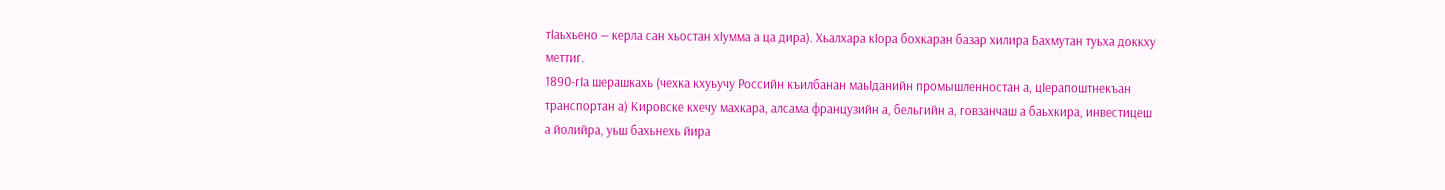тӀаьхьено — керла сан хьостан хӀумма а ца дира). Хьалхара кӀора бохкаран базар хилира Бахмутан туьха доккху меттиг.
1890-гӀа шерашкахь (чехка кхуьучу Российн къилбанан маьӀданийн промышленностан а, цӀерапоштнекъан транспортан а) Кировске кхечу махкара, алсама французийн а, бельгийн а, говзанчаш а баьхкира, инвестицеш а йолийра, уьш бахьнехь йира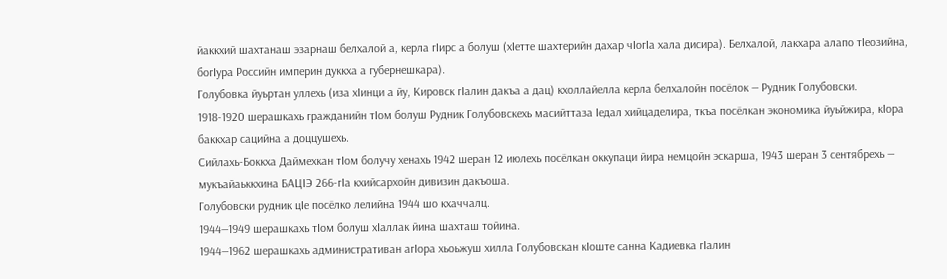йаккхий шахтанаш эзарнаш белхалой а, керла гӀирс а болуш (хӀетте шахтерийн дахар чӀогӀа хала дисира). Белхалой, лакхара алапо тӀеозийна, богӀура Российн империн дуккха а губернешкара).
Голубовка йуьртан уллехь (иза хӀинци а йу, Кировск гӀалин дакъа а дац) кхоллайелла керла белхалойн посёлок — Рудник Голубовски.
1918-1920 шерашкахь гражданийн тӀом болуш Рудник Голубовскехь масийттаза Ӏедал хийцаделира, ткъа посёлкан экономика йуьйжира, кӀора баккхар сацийна а доццушехь.
Сийлахь-Боккха Даймехкан тӀом болучу хенахь 1942 шеран 12 июлехь посёлкан оккупаци йира немцойн эскарша, 1943 шеран 3 сентябрехь — мукъайаьккхина БАЦӀЭ 266-гӀа кхийсархойн дивизин дакъоша.
Голубовски рудник цӀе посёлко лелийна 1944 шо кхаччалц.
1944—1949 шерашкахь тӀом болуш хӀаллак йина шахташ тойина.
1944—1962 шерашкахь административан агӀора хьоьжуш хилла Голубовскан кӀоште санна Кадиевка гӀалин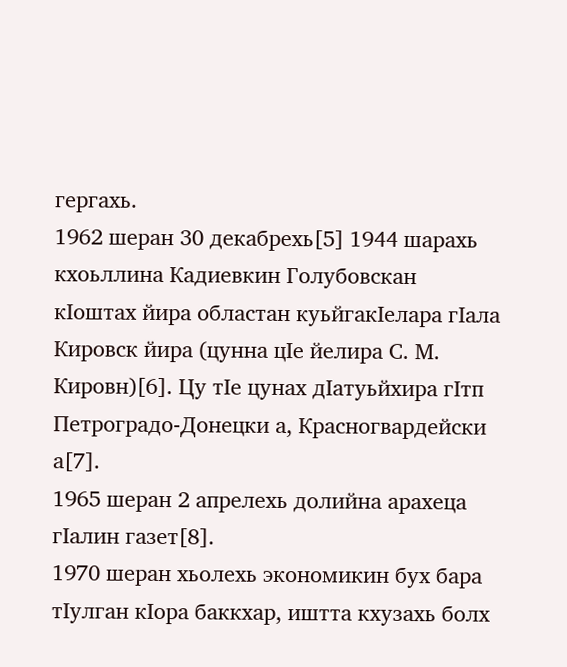гергахь.
1962 шеран 30 декабрехь[5] 1944 шарахь кхоьллина Кадиевкин Голубовскан кӀоштах йира областан куьйгакӀелара гӀала Кировск йира (цунна цӀе йелира С. М. Кировн)[6]. Цу тӀе цунах дӀатуьйхира гӀтп Петроградо-Донецки а, Красногвардейски а[7].
1965 шеран 2 апрелехь долийна арахеца гӀалин газет[8].
1970 шеран хьолехь экономикин бух бара тӀулган кӀора баккхар, иштта кхузахь болх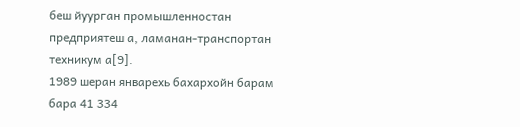беш йуурган промышленностан предприятеш а, ламанан-транспортан техникум а[9].
1989 шеран январехь бахархойн барам бара 41 334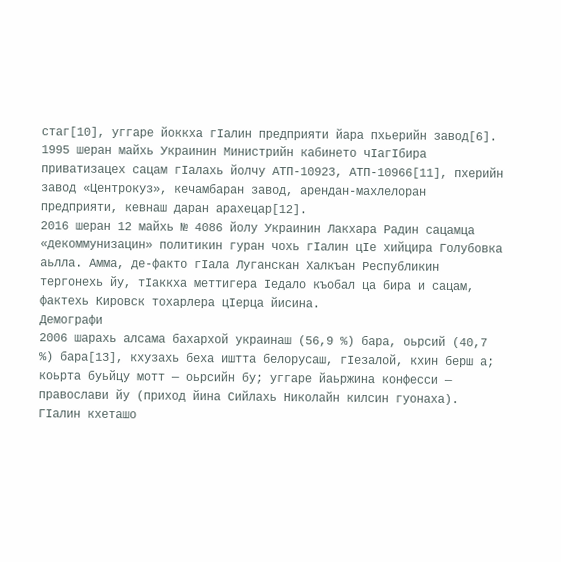стаг[10], уггаре йоккха гӀалин предприяти йара пхьерийн завод[6].
1995 шеран майхь Украинин Министрийн кабинето чӀагӀбира приватизацех сацам гӀалахь йолчу АТП-10923, АТП-10966[11], пхерийн завод «Центрокуз», кечамбаран завод, арендан-махлелоран предприяти, кевнаш даран арахецар[12].
2016 шеран 12 майхь № 4086 йолу Украинин Лакхара Радин сацамца «декоммунизацин» политикин гуран чохь гӀалин цӀе хийцира Голубовка аьлла. Амма, де-факто гӀала Луганскан Халкъан Республикин тергонехь йу, тӀаккха меттигера Ӏедало къобал ца бира и сацам, фактехь Кировск тохарлера цӀерца йисина.
Демографи
2006 шарахь алсама бахархой украинаш (56,9 %) бара, оьрсий (40,7 %) бара[13], кхузахь беха иштта белорусаш, гӀезалой, кхин берш а; коьрта буьйцу мотт — оьрсийн бу; уггаре йаьржина конфесси — православи йу (приход йина Сийлахь Николайн килсин гуонаха).
ГӀалин кхеташо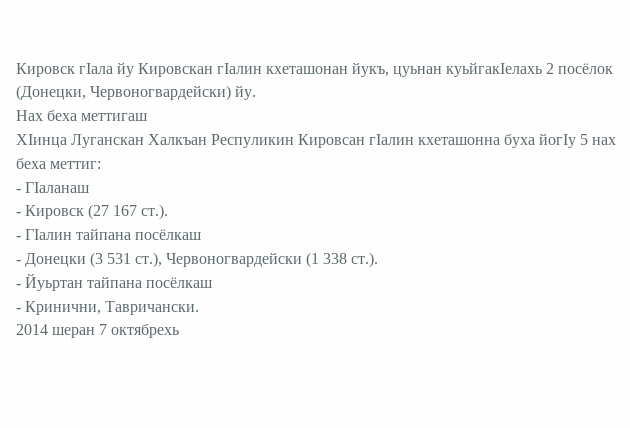Кировск гӀала йу Кировскан гӀалин кхеташонан йукъ, цуьнан куьйгакӀелахь 2 посёлок (Донецки, Червоногвардейски) йу.
Нах беха меттигаш
ХӀинца Луганскан Халкъан Респуликин Кировсан гӀалин кхеташонна буха йогӀу 5 нах беха меттиг:
- ГӀаланаш
- Кировск (27 167 ст.).
- ГӀалин тайпана посёлкаш
- Донецки (3 531 ст.), Червоногвардейски (1 338 ст.).
- Йуьртан тайпана посёлкаш
- Кринични, Тавричански.
2014 шеран 7 октябрехь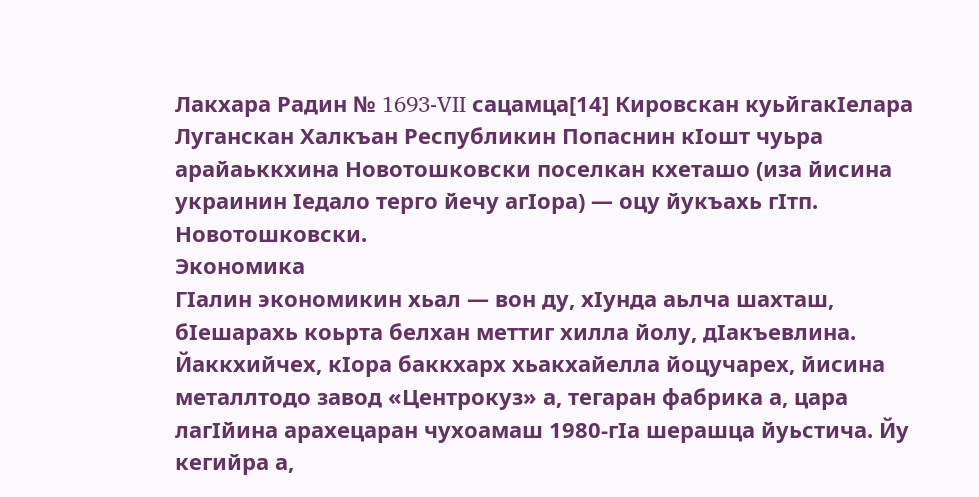Лакхара Радин № 1693-VII сацамца[14] Кировскан куьйгакӀелара Луганскан Халкъан Республикин Попаснин кӀошт чуьра арайаьккхина Новотошковски поселкан кхеташо (иза йисина украинин Ӏедало терго йечу агӀора) — оцу йукъахь гӀтп. Новотошковски.
Экономика
ГӀалин экономикин хьал — вон ду, хӀунда аьлча шахташ, бӀешарахь коьрта белхан меттиг хилла йолу, дӀакъевлина. Йаккхийчех, кӀора баккхарх хьакхайелла йоцучарех, йисина металлтодо завод «Центрокуз» а, тегаран фабрика а, цара лагӀйина арахецаран чухоамаш 1980-гӀа шерашца йуьстича. Йу кегийра а,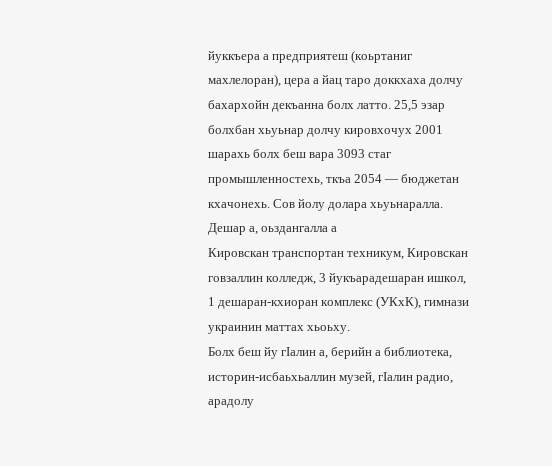йуккъера а предприятеш (коьртаниг махлелоран), цера а йац таро доккхаха долчу бахархойн декъанна болх латто. 25,5 эзар болхбан хьуьнар долчу кировхочух 2001 шарахь болх беш вара 3093 стаг промышленностехь, ткъа 2054 — бюджетан кхачонехь. Сов йолу долара хьуьнаралла.
Дешар а, оьздангалла а
Кировскан транспортан техникум, Кировскан говзаллин колледж, 3 йукъарадешаран ишкол, 1 дешаран-кхиоран комплекс (УКхК), гимнази украинин маттах хьоьху.
Болх беш йу гӀалин а, берийн а библиотека, историн-исбаьхьаллин музей, гӀалин радио, арадолу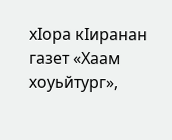хӀора кӀиранан газет «Хаам хоуьйтург»,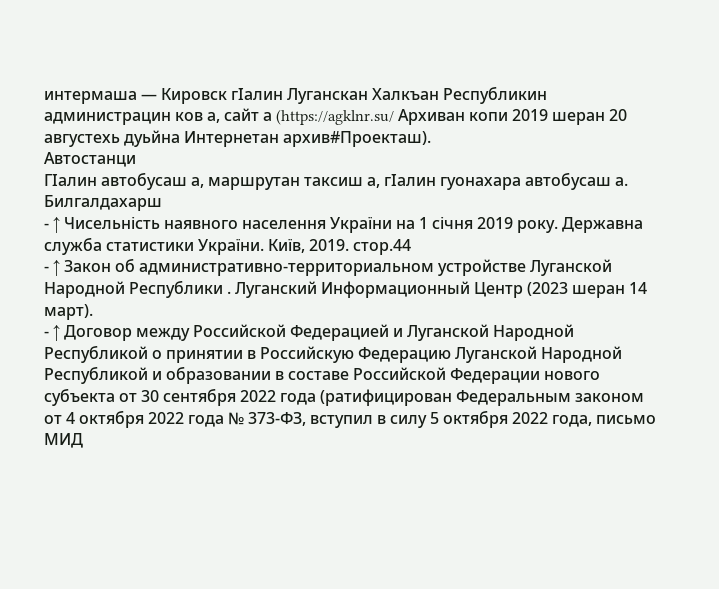интермаша — Кировск гӀалин Луганскан Халкъан Республикин администрацин ков а, сайт а (https://agklnr.su/ Архиван копи 2019 шеран 20 августехь дуьйна Интернетан архив#Проекташ).
Автостанци
ГӀалин автобусаш а, маршрутан таксиш а, гӀалин гуонахара автобусаш а.
Билгалдахарш
- ↑ Чисельність наявного населення України на 1 січня 2019 року. Державна служба статистики України. Київ, 2019. стор.44
- ↑ Закон об административно-территориальном устройстве Луганской Народной Республики . Луганский Информационный Центр (2023 шеран 14 март).
- ↑ Договор между Российской Федерацией и Луганской Народной Республикой о принятии в Российскую Федерацию Луганской Народной Республикой и образовании в составе Российской Федерации нового субъекта от 30 сентября 2022 года (ратифицирован Федеральным законом от 4 октября 2022 года № 373-ФЗ, вступил в силу 5 октября 2022 года, письмо МИД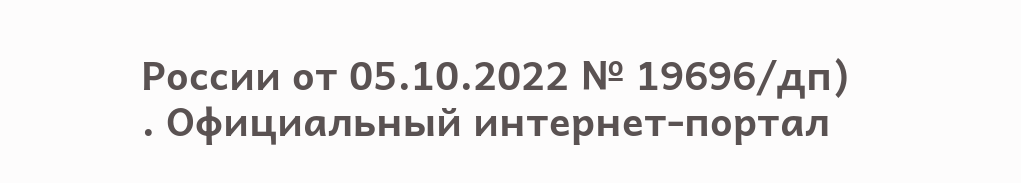России от 05.10.2022 № 19696/дп) . Официальный интернет-портал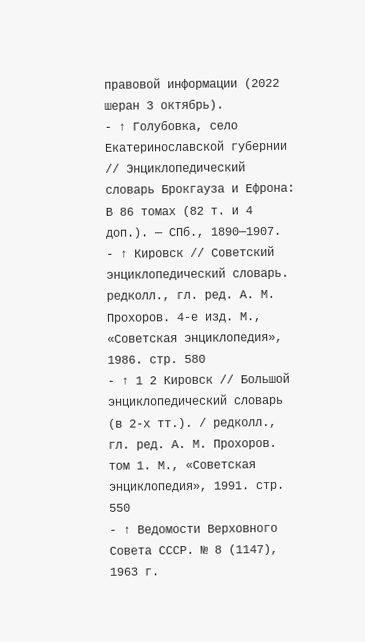правовой информации (2022 шеран 3 октябрь).
- ↑ Голубовка, село Екатеринославской губернии // Энциклопедический словарь Брокгауза и Ефрона: В 86 томах (82 т. и 4 доп.). — СПб., 1890—1907.
- ↑ Кировск // Советский энциклопедический словарь. редколл., гл. ред. А. М. Прохоров. 4-е изд. М., «Советская энциклопедия», 1986. стр. 580
- ↑ 1 2 Кировск // Большой энциклопедический словарь (в 2-х тт.). / редколл., гл. ред. А. М. Прохоров. том 1. М., «Советская энциклопедия», 1991. стр. 550
- ↑ Ведомости Верховного Совета СССР. № 8 (1147), 1963 г.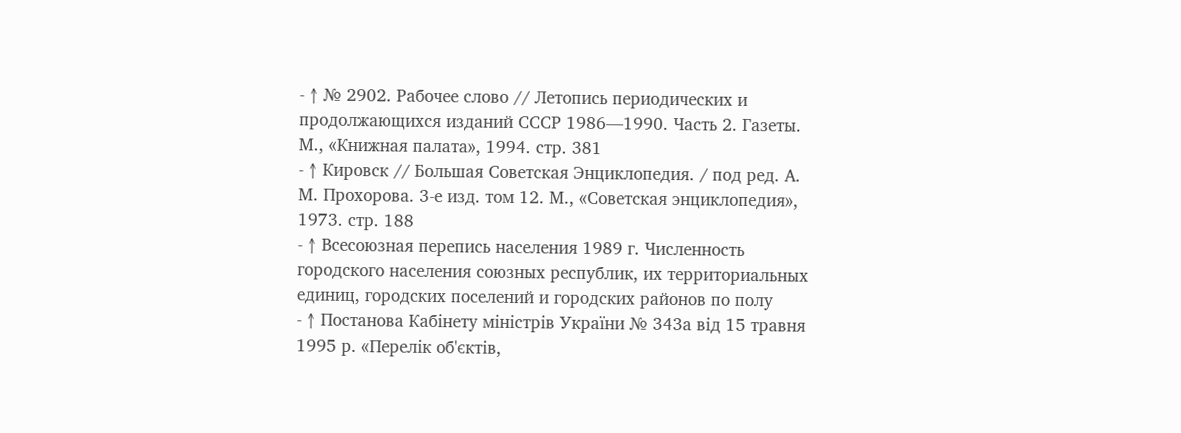- ↑ № 2902. Рабочее слово // Летопись периодических и продолжающихся изданий СССР 1986—1990. Часть 2. Газеты. М., «Книжная палата», 1994. стр. 381
- ↑ Кировск // Большая Советская Энциклопедия. / под ред. А. М. Прохорова. 3-е изд. том 12. М., «Советская энциклопедия», 1973. стр. 188
- ↑ Всесоюзная перепись населения 1989 г. Численность городского населения союзных республик, их территориальных единиц, городских поселений и городских районов по полу
- ↑ Постанова Кабінету міністрів України № 343а від 15 травня 1995 р. «Перелік об'єктів,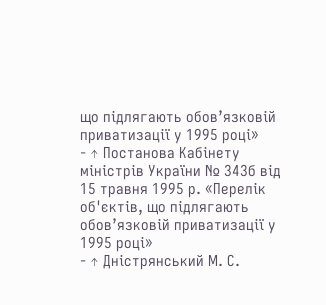що підлягають обов’язковій приватизації у 1995 році»
- ↑ Постанова Кабінету міністрів України № 343б від 15 травня 1995 р. «Перелік об'єктів, що підлягають обов’язковій приватизації у 1995 році»
- ↑ Дністрянський М. С.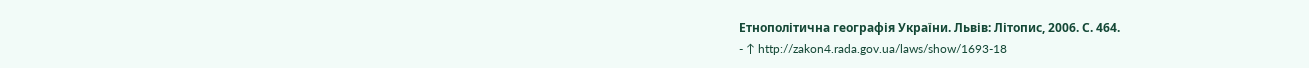Етнополітична географія України. Львів: Літопис, 2006. С. 464.
- ↑ http://zakon4.rada.gov.ua/laws/show/1693-18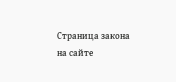Страница закона на сайте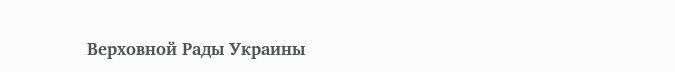Верховной Рады Украины